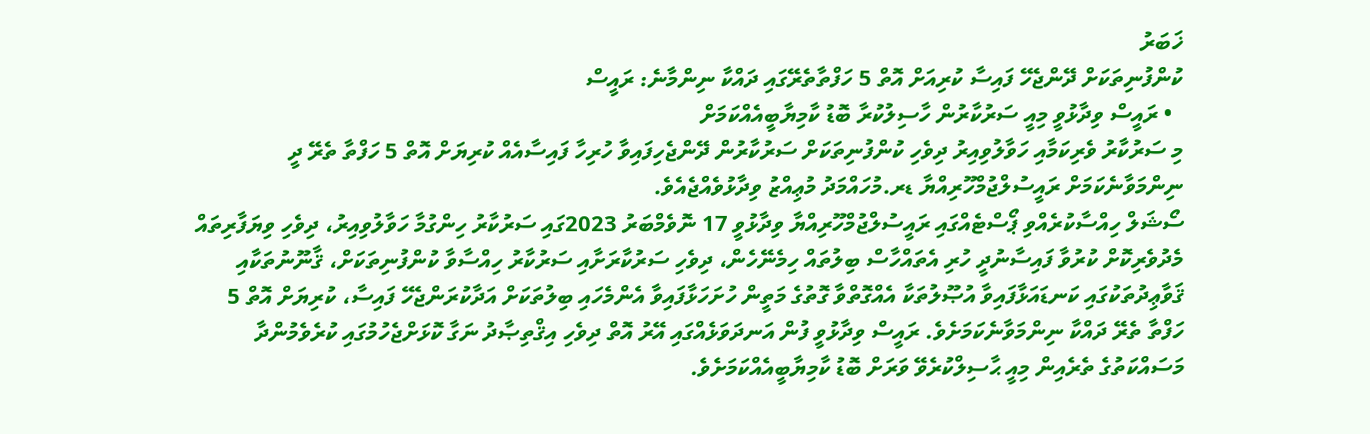ޚަބަރު
ކުންފުނިތަކަށް ދޭންޖެހޭ ފައިސާ ކުރިއަށް އޮތް 5 ހަފްތާތެރޭގައި ދައްކާ ނިންމާނެ: ރައީސް
  • ރައީސް ވިދާޅުވީ މިއީ ސަރުކާރުން ހާސިލުކުރާ ބޮޑު ކާމިޔާބީއެއްކަމަށް
މި ސަރުކާރު ވެރިކަމާއި ހަވާލުވިއިރު ދިވެހި ކުންފުނިތަކަށް ސަރުކާރުން ދޭންޖެހިފައިވާ ހުރިހާ ފައިސާއެއް ކުރިޔަށް އޮތް 5 ހަފްތާ ތެރޭ ދީ ނިންމަވާނެކަމަށް ރައީސުލްޖުމްހޫރިއްޔާ ޑރ.މުހައްމަދު މުޢިއްޒު ވިދާޅުވެއްޖެއެވެ.
ސޯޝަލް ހިއްސާކުރެއްވި ޕޯސްޓެއްގައި ރައީސުލްޖުމްހޫރިއްޔާ ވިދާޅުވީ 17 ނޮވެމްބަރު 2023ގައި ސަރުކާރު ހިންގުމާ ހަވާލުވިއިރު، ދިވެހި ވިޔަފާރިތައް މެދުވެރިކޮށް ކުރުވާ ފައިސާނުދީ ހުރި އެތައްހާސް ބިލުތައް ހިމެނޭހެން، ދިވެހި ސަރުކާރަށާއި ސަރުކާރު ހިއްސާވާ ކުންފުނިތަކަށް، ޤާނޫނުތަކާއި ޤަވާޢިދުތަކުގައި ކަނޑައަޅާފައިވާ އުޞޫލުތަކާ އެއްގޮތްވާ ގޮތުގެ މަތީން ހުށަހަޅާފައިވާ އެންމެހައި ބިލުތަކަށް އަދާކުރަންޖެހޭ ފައިސާ، ކުރިޔަށް އޮތް 5 ހަފްތާ ތެރޭ ދައްކާ ނިންމަވާނެކަމަށެވެ. ރައީސް ވިދާޅުވީ ފުން އަނދަވަޅެއްގައި އޭރު އޮތް ދިވެހި އިޤްތިޞާދު ނަގާ ކޮޅަށްޖެހުމުގައި ކުރެވެމުންދާ މަސައްކަތުގެ ތެރެއިން މިއީ ޙާސިލްކުރެވޭ ވަރަށް ބޮޑު ކާމިޔާބީއެއްކަމަށެވެ.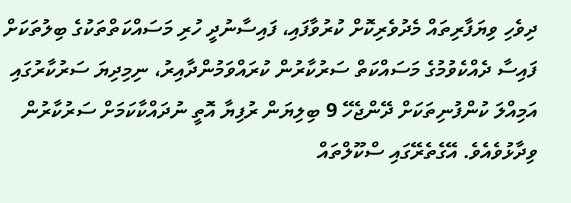ދިވެހި ވިޔަފާރިތައް މެދުވެރިކޮށް ކުރުވާފައި، ފައިސާނުދީ ހުރި މަސައްކަތްތަކުގެ ބިލުތަކަށް ފައިސާ ދެއްކެވުމުގެ މަސައްކަތް ސަރުކާރުން ކުރައްވަމުންދާއިރު، ނިމިދިޔަ ސަރުކާރުގައި އަމިއްލަ ކުންފުނިތަކަށް ދޭންޖެހޭ 9 ބިލިޔަން ރުފިޔާ އޮތީ ނުދައްކާކަމަށް ސަރުކާރުން ވިދާޅުވެއެވެ. އޭގެތެރޭގައި ސްކޫލްތައް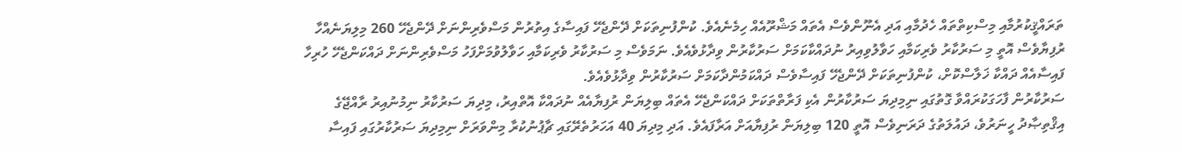ތަރައްޤީކުރުމާއި މިސްކިތްތައް ހެދުމާއި އަދި އެނޫންވެސް އެތައް މަޝްރޫއެއް ހިމެނެއެވެ. ކުންފުނިތަކަށް ދޭންޖެހޭ ފައިސާގެ އިތުރުން މަސްވެރިންނަށް ދޭންޖެހޭ 260 މިލިޔަނެއްހާ ރުފިޔާވެސް އޮތީ މި ސަރުކާރު ވެރިކަމާއި ހަވާލުވިއިރު ނުދައްކާކަމަށް ސަރުކާރުން ވިދާޅުވެއެވެ. ނަމަވެސް މި ސަރުކާރު ވެރިކަމާއި ހަވާލުވުމަށްފަހު މަސްވެރިންނަށް ދައްކަންޖެހޭ ހުރިހާ ފައިސާއެއް ދައްކާ ޚަލާސްކޮށް، ކުންފުނިތަކަށް ދޭންޖެހޭ ފައިސާވެސް ދައްކަމުންދާކަމަށް ސަރުކާރުން ވިދާޅުވެއެވެ.
ސަރުކާރުން ފާހަގަކުރައްވާ ގޮތުގައި ނިމިދިޔަ ސަރުކާރުން އެކި ފަރާތްތަކަށް ދައްކަންޖެހޭ އެތައް ބިލިޔަން ރުފިޔާއެއް ނުދައްކާ އޮތްއިރު، މިދިޔަ ސަރުކާރު ނިމުނުއިރު ރާއްޖޭގެ އިޤްތިޞާދު ހީނަރުވެ، ދައުލަތުގެ ދަރަނިވެސް އޮތީ 120 ބިލިޔަން ރުފިޔާއަށް އަރާފައެވެ. އަދި މިދިޔަ 40 އަހަރުތެރޭގައި ޗާޕުނުކުރާ މިންވަރަށް ނިމިދިޔަ ސަރުކާރުގައި ފައިސާ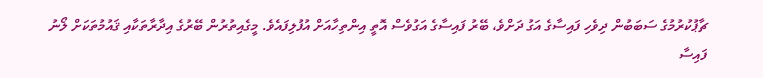ޗާޕުކުރުމުގެ ސަބަބުން ދިވެހި ފައިސާގެ އަގު ދަށްވެ، ބޭރު ފައިސާގެ އަގުވެސް އޮތީ އިންތިހާއަށް އުފުލިފައެވެ. މީގެއިތުރުން ބޭރުގެ އިދާރާތަކާއި ޤައުމުތަކަށް ލޯނު ފައިސާ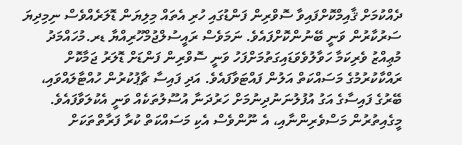ދެއްކުމަށް ޤާއިމްކޮށްފައިވާ ސޮވްރިން ފަންޑުގައި ހުރި އެތައް މިލިޔަން ޑޮލަރެއްވެސް ނިމިދިޔަ ސަރުކާރުން ވަނީ ބޭނުންކޮށްފައެވެ. ނަމަވެސް ރައީސުލްޖުމްހޫރިއްޔާ ޑރ.މުހައްމަދު މުޢިއްޒު ވެރިކަމާ ހަވާލުވެވަޑައިގަތުމަށްފަހު ވަނީ ސޮވްރިން ފަންޑަށް ޑޮލަރު ޖަމާކޮށް ރައްކާކުރުމުގެ މަސައްކަތް އަލުން ފައްޓަވާފައެވެ. އަދި ފައިސާ ޗާޕުކުރުން ހުއްޓާލައްވައި، ބޭރުގެ ފައިސާގެ އަގު އުފުލުނަނުދިނުމަށް ހަރުދަނާ އުސޫލުތަކެއް ވަނީ އެކުލަވާފައެވެ. މީގެއިތުރުން މަސްވެރިންނާއި، އެ ނޫންވެސް އެކި މަސައްކަތް ކުރާ ފަރާތްތަކަށް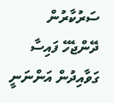ސަރުކާރުން ދޭންޖެހޭ ފައިސާ ގަވާއިދުން އަންނަނީ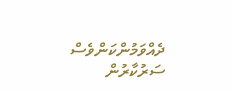ދެއްވަމުންކަންވެސް ސަރުކާރުން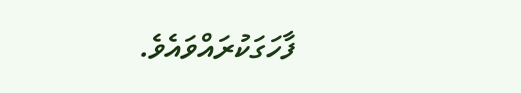ފާހަގަކުރައްވައެވެ.